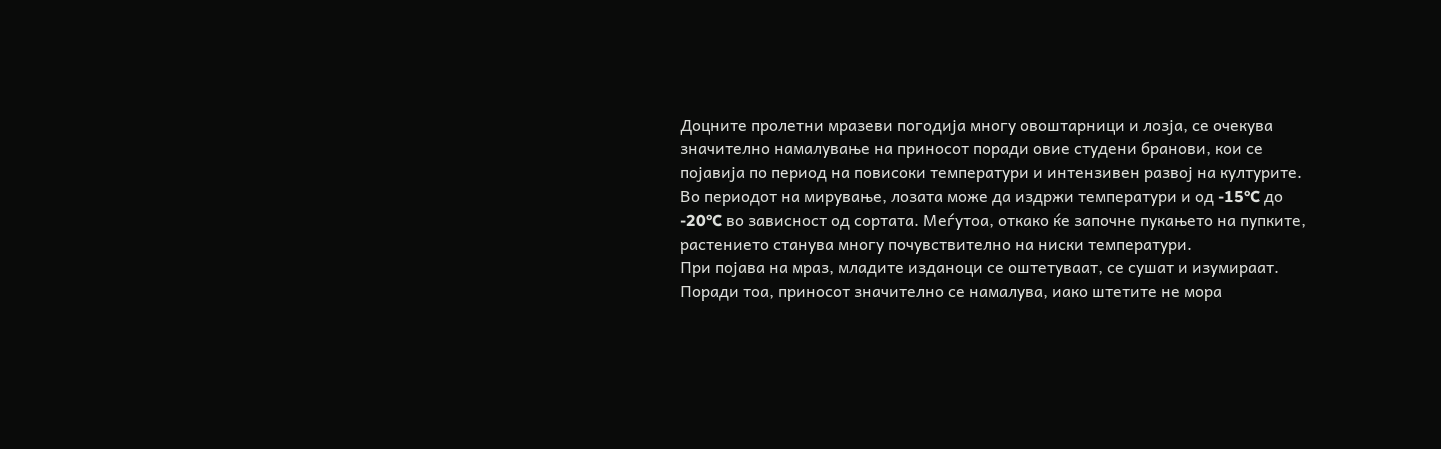Доцните пролетни мразеви погодија многу овоштарници и лозја, се очекува значително намалување на приносот поради овие студени бранови, кои се појавија по период на повисоки температури и интензивен развој на културите. Во периодот на мирување, лозата може да издржи температури и од -15°C до -20°C во зависност од сортата. Меѓутоа, откако ќе започне пукањето на пупките, растението станува многу почувствително на ниски температури.
При појава на мраз, младите изданоци се оштетуваат, се сушат и изумираат. Поради тоа, приносот значително се намалува, иако штетите не мора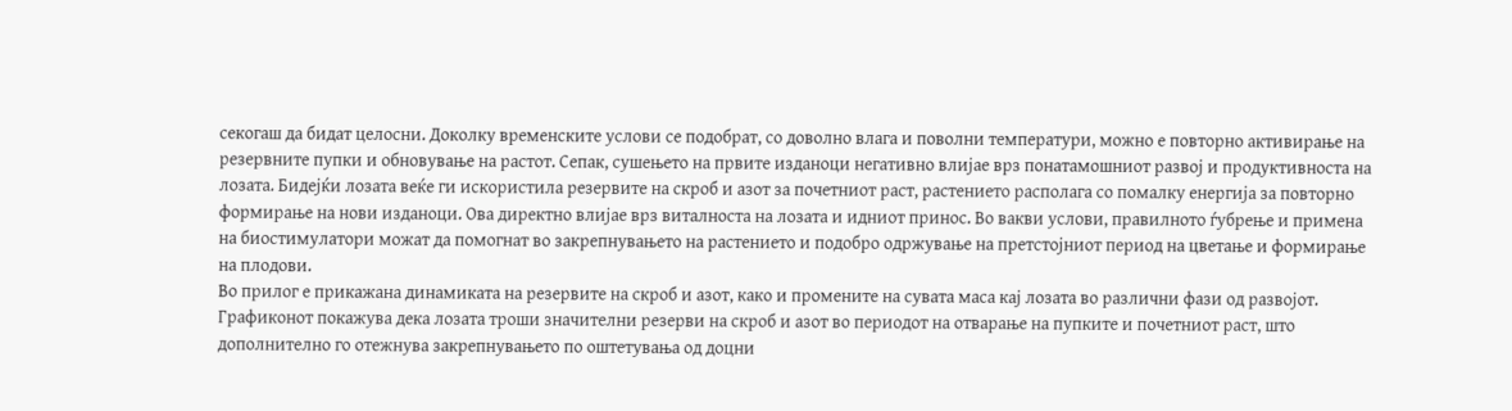секогаш да бидат целосни. Доколку временските услови се подобрат, со доволно влага и поволни температури, можно е повторно активирање на резервните пупки и обновување на растот. Сепак, сушењето на првите изданоци негативно влијае врз понатамошниот развој и продуктивноста на лозата. Бидејќи лозата веќе ги искористила резервите на скроб и азот за почетниот раст, растението располага со помалку енергија за повторно формирање на нови изданоци. Ова директно влијае врз виталноста на лозата и идниот принос. Во вакви услови, правилното ѓубрење и примена на биостимулатори можат да помогнат во закрепнувањето на растението и подобро одржување на претстојниот период на цветање и формирање на плодови.
Во прилог е прикажана динамиката на резервите на скроб и азот, како и промените на сувата маса кај лозата во различни фази од развојот. Графиконот покажува дека лозата троши значителни резерви на скроб и азот во периодот на отварање на пупките и почетниот раст, што дополнително го отежнува закрепнувањето по оштетувања од доцни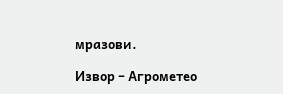мразови.

Извор – Агрометео